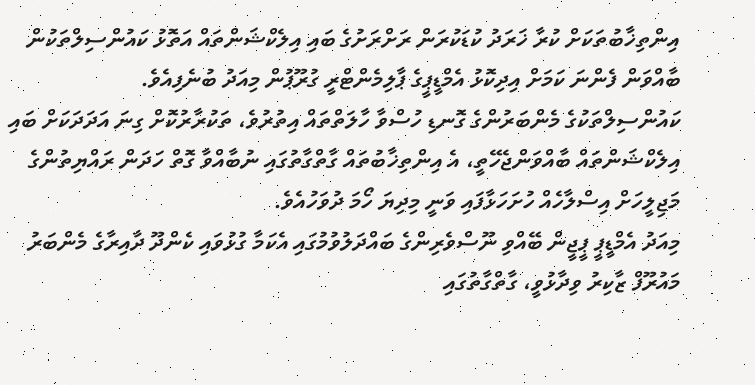އިންތިޚާބުތަކަށް ކުރާ ޚަރަދު ކުޑަކުރަން ރަށްރަށުގެ ބައި އިލެކްޝަންތައް އަތޮޅު ކައުންސިލްތަކުން ބާއްވަން ފެންނަ ކަމަށް އިދިކޮޅު އެމްޑީޕީގެ ޕާލިމެންޓްރީ ގުރޫޕުން މިއަދު ބުނެފިއެވެ.
ކައުންސިލްތަކުގެ މެންބަރުންގެ ގޮނޑި ހުސްވާ ހާލަތްތައް އިތުރުވެ، ތަކުރާރުކޮށް ގިނަ އަދަދަކަށް ބައި އިލެކްޝަންތައް ބާއްވަންޖެހޭތީ، އެ އިންތިޚާބުތައް ގާތްގާތުގައި ނުބާއްވާ ގޮތް ހަދަން ރައްޔިތުންގެ މަޖިލީހަށް އިސްލާހެއް ހުށަހަޅާފައި ވަނީ މިދިޔަ ހޯމަ ދުވަހުއެވެ.
މިއަދު އެމްޑީޕީ ޕީޖީން ބޭއްވި ނޫސްވެރިންގެ ބައްދަލުވުމުގައި އެކަމާ ގުޅުވައި ކެންދޫ ދާއިރާގެ މެންބަރު މައުރޫފް ޒާކިރު ވިދާޅުވީ، ގާތްގާތުގައި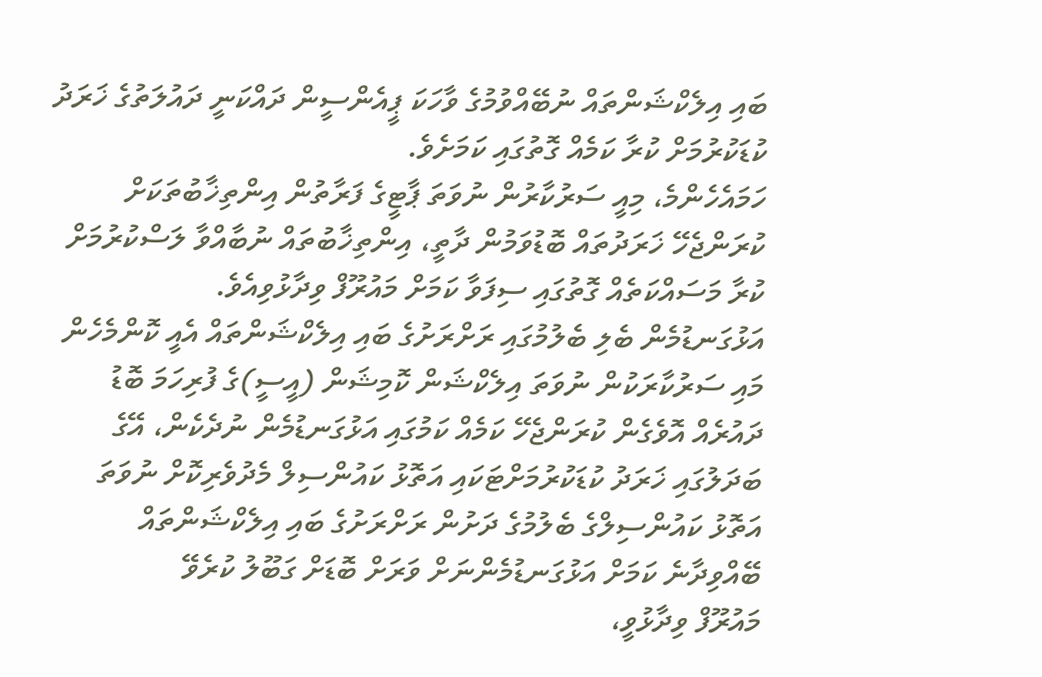ބައި އިލެކްޝަންތައް ނުބޭއްވުމުގެ ވާހަކަ ޕީއެންސީން ދައްކަނީ ދައުލަތުގެ ޚަރަދު ކުޑަކުރުމަށް ކުރާ ކަމެއް ގޮތުގައި ކަމަށެވެ.
ހަމައެހެންމެ، މިއީ ސަރުކާރުން ނުވަތަ ޕާޓީގެ ފަރާތުން އިންތިޚާބުތަކަށް ކުރަންޖެހޭ ޚަރަދުތައް ބޮޑުވަމުން ދާތީ، އިންތިޚާބުތައް ނުބާއްވާ ލަސްކުރުމަށް ކުރާ މަސައްކަތެއް ގޮތުގައި ސިފަވާ ކަމަށް މައުރޫފް ވިދާޅުވިއެވެ.
އަޅުގަނޑުމެން ބެލި ބެލުމުގައި ރަށްރަށުގެ ބައި އިލެކްޝަންތައް އެއީ ކޮންމެހެން މައި ސަރުކާރަކުން ނުވަތަ އިލެކްޝަން ކޮމިޝަން (އީސީ)ގެ ފުރިހަމަ ބޮޑު ދައުރެއް އޮވެގެން ކުރަންޖެހޭ ކަމެއް ކަމުގައި އަޅުގަނޑުމެން ނުދެކެން، އޭގެ ބަދަލުގައި ޚަރަދު ކުޑަކުރުމަށްޓަކައި އަތޮޅު ކައުންސިލް މެދުވެރިކޮށް ނުވަތަ އަތޮޅު ކައުންސިލްގެ ބެލުމުގެ ދަށުން ރަށްރަށުގެ ބައި އިލެކްޝަންތައް ބޭއްވިދާނެ ކަމަށް އަޅުގަނޑުމެންނަށް ވަރަށް ބޮޑަށް ގަބޫލު ކުރެވޭ
މައުރޫފް ވިދާޅުވީ،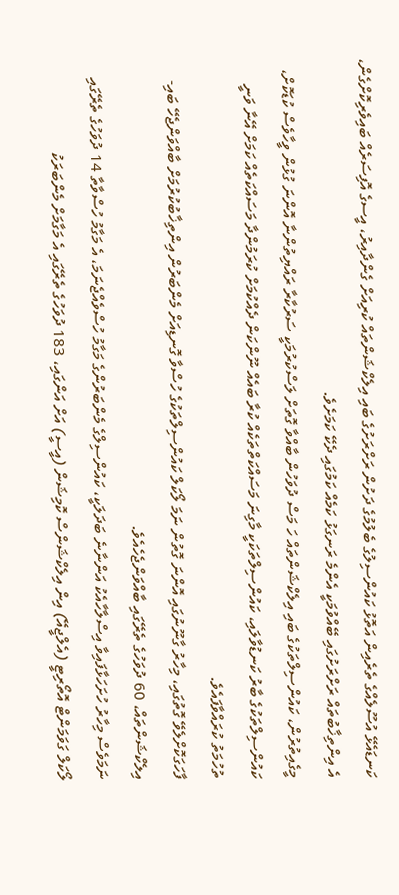ކަނޑައެޅޭ އުސޫލެއްގެ ތެރެއިން އަތޮޅު ކައުންސިލުގެ ބެލުމުގެ ދަށުން ރަށްރަށުގެ ބައި އިލެކްޝަންތައް ކުރިއަށް ގެންދާއިރު، އީސގެ އޮފިސަރެއް ބައިވެރިކޮށްގެން، އެ އިންތިޚާބުތައް ރަށްރަށުގައި ބޭއްވުމަކީ އެންމެ ރަނގަޅު ކަމެއް ކަމުގައި ދެކޭ ކަމަށެވެ.
މީގެއިތުރުން، ކައުންސިލްތަކުގެ ބައި އިލެކްޝަންތައް ހަ މަސް ދުވަހުން ބާއްވާ ގޮތަށް ލަސްކުރުމަކީ ސަރުކާރާ ރައްޔިތުންނާ އޮންނަ ގުޅުން ވީހާވެސް ކުޑަކޮށް، ކައުންސިލްތަކުގެ ބާރު ކަނޑުވާލައި، ކައުންސިލްތަކަކީ މާގިނަ މަސައްކަތްތަކެއް ކުރާ ބައެއް ނޫންކަން ދެއްކުމަށް ކުރަމުންދާ މަސައްކަތެއް ކަމަށް އޭނާ ވަނީ ތުހުމަތު ކުރައްވާފައެވެ.
ފާހަގަކޮށްލެވޭ ގޮތުގައި، މިހާރު ގާނޫނުގައި އޮންނަ ގޮތުން ނަމަ ލޯކަލް ކައުންސިލްތަކުގެ ހުސްވާ ގޮނޑިއަށް މެންބަރުން އިންތިޚާބުކުރުމަށް ބާއްވަންޖެހޭ ބައި-އިލެކްޝަންތައް، 60 ދުވަހުގެ ތެރޭގައި ބާއްވަންޖެހެއެވެ.
ނަމަވެސް މިހާރު ހުށަހަޅާފައިވާ އިސްލާހާއެކު އަންނާނެ ބަދަލަކީ، ކައުންސިލްގެ މެންބަރުންގެ މަގާމު ހުސްވެއްޖެނަމަ، އެ މަގާމު ހުސްވާތާ 14 ދުވަހުގެ ތެރޭގައި ލޯކަލް ގަވަމަންޓް އޮތޯރިޓީ (އެލްޖީއޭ) އިން އިލެކްޝަންސް ކޮމިޝަން (އީސީ) އަށް އަންގައި، 183 ދުވަހުގެ ތެރޭގައި އެ މަގާމަށް މެންބަރަކު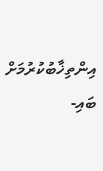އިންތިޚާބުކުރުމަށް ބައި-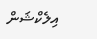އިލެކްޝަން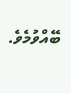ބޭއްވުމެވެ.